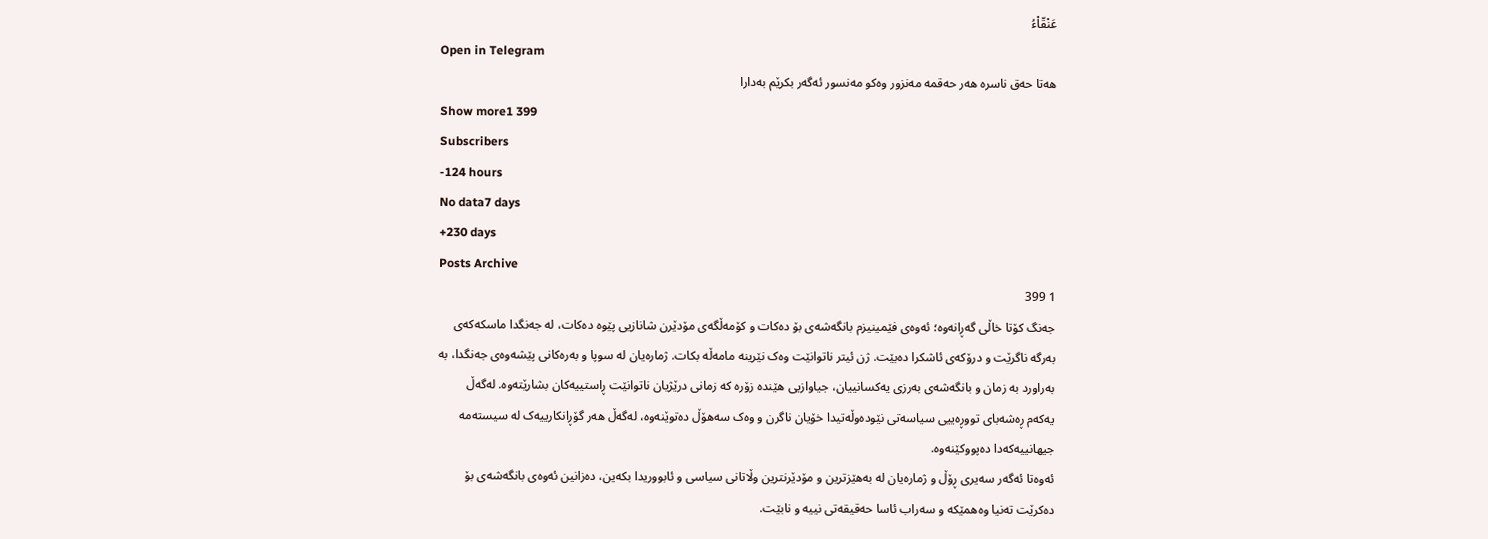عَنْقّاْءُ
Open in Telegram
هەتا حەق ناسرە هەر حەقمە مەنزور وەکو مەنسور ئەگەر بکرێم بەدارا
Show more1 399
Subscribers
-124 hours
No data7 days
+230 days
Posts Archive
1 399
جەنگ کۆتا خاڵی گەڕانەوە؛ ئەوەی فێمینیزم بانگەشەی بۆ دەکات و کۆمەڵگەی مۆدێرن شانازیی پێوە دەکات، لە جەنگدا ماسکەکەی بەرگە ناگرێت و درۆکەی ئاشکرا دەبێت. ژن ئیتر ناتوانێت وەک نێرینە مامەڵە بکات. ژمارەیان لە سوپا و بەرەکانی پێشەوەی جەنگدا، بە بەراورد بە زمان و بانگەشەی بەرزی یەکسانییان، جیاوازیی هێندە زۆرە کە زمانی درێژیان ناتوانێت ڕاستییەکان بشارێتەوە. لەگەڵ یەکەم ڕەشەبای تووڕەییی سیاسەتی نێودەوڵەتیدا خۆیان ناگرن و وەک سەهۆڵ دەتوێنەوە، لەگەڵ هەر گۆڕانکارییەک لە سیستەمە جیهانییەکەدا دەپووکێنەوە.
ئەوەتا ئەگەر سەیری ڕۆڵ و ژمارەیان لە بەهێزترین و مۆدێرنترین وڵاتانی سیاسی و ئابووریدا بکەین، دەزانین ئەوەی بانگەشەی بۆ دەکرێت تەنیا وەهمێکە و سەراب ئاسا حەقیقەتی نییە و نابێت.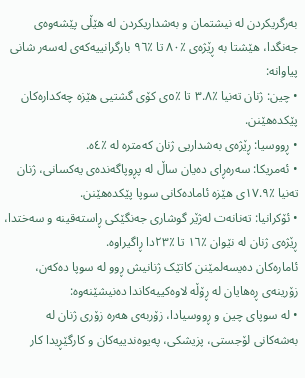بەرگریکردن لە نیشتمان و بەشداریکردن لە هێڵی پێشەوەی جەنگدا، هێشتا بە ڕێژەی ٪٨٠ تا ٪٩٦ بارگرانییەکەی لەسەر شانی پیاوانە:
• چین: ژنان تەنیا ٪٣.٨ تا ٪٥ی کۆی گشتیی هێزە چەکدارەکان پێکدەهێنن.
• ڕووسیا: ڕێژەی بەشداریی ژنان کەمترە لە ٪٤ە.
• ئەمریکا: سەرەڕای دەیان ساڵ لە پڕوپاگەندەی یەکسانی، ژنان تەنیا ٪١٧.٩ی هێزە ئامادەکانی سوپا پێکدەهێنن.
• ئۆکرانیا: تەنانەت لەژێر گوشاری جەنگێکی ڕاستەقینە و سەختدا، ڕێژەی ژنان لە نێوان ٪١٦ تا ٪٢٣دا ڕاگیراوە.
ئامارەکان دەیسەلمێنن کاتێک ژنانیش ڕوو لە سوپا دەکەن، زۆرینەی ڕەهایان لە ڕۆڵە لاوەکییەکاندا دەنیشێنەوە:
• لە سوپای چین و ڕووسیادا، زۆربەی هەرە زۆری ژنان لە بەشەکانی لۆجستی، پزیشکی، پەیوەندییەکان و کارگێڕیدا کار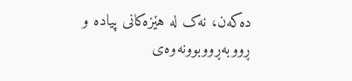دەکەن، نەک لە هێزەکانی پیادە و ڕووبەڕووبوونەوەی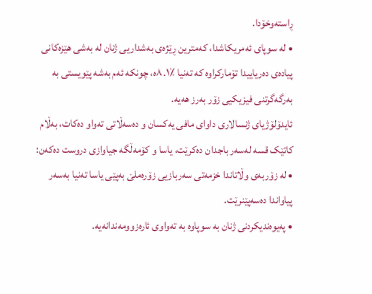ڕاستەوخۆدا.
• لە سوپای ئەمریکاشدا، کەمترین ڕێژەی بەشداریی ژنان لە بەشی هێزەکانی پیادەی دەریاییدا تۆمارکراوە کە تەنیا ٪٨.١ە، چونکە ئەم بەشە پێویستی بە بەرگەگرتنی فیزیکیی زۆر بەرز هەیە.
ئایدۆلۆژیای ژنسالاری داوای مافی یەکسان و دەسەڵاتی تەواو دەکات، بەڵام کاتێک قسە لەسەر باجدان دەکرێت، یاسا و کۆمەڵگە جیاوازی دروست دەکەن:
• لە زۆربەی وڵاتاندا خزمەتی سەربازیی زۆرەملێ بەپێی یاسا تەنیا بەسەر پیاواندا دەسەپێنرێت.
• پەیوەندیکردنی ژنان بە سوپاوە بە تەواوی ئارەزوومەندانەیە.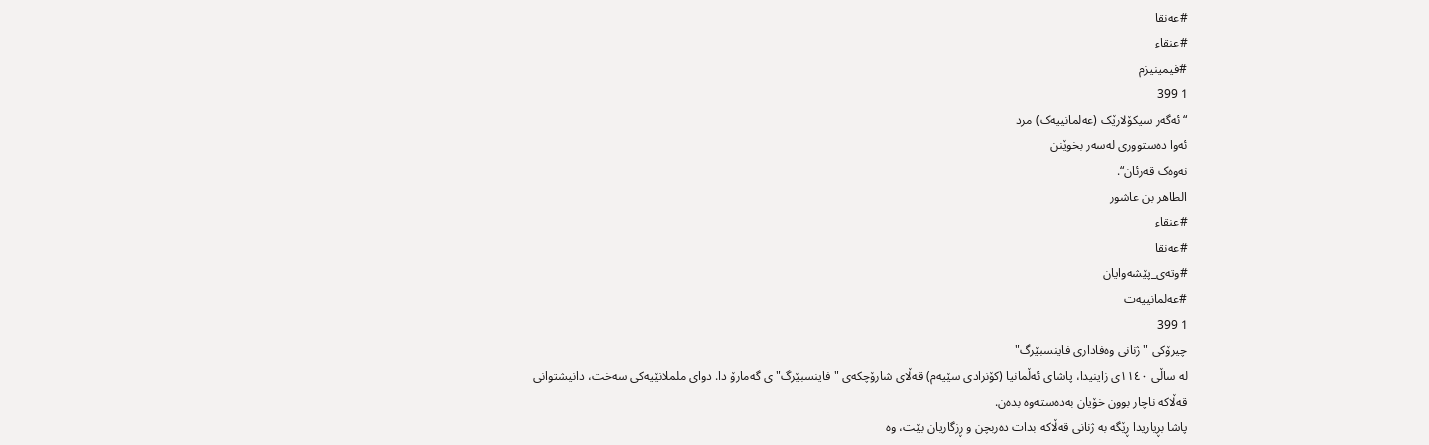#عەنقا
#عنقاء
#فیمینیزم
1 399
“ئەگەر سیکۆلارێک (عەلمانییەک) مرد
ئەوا دەستووری لەسەر بخوێنن
نەوەک قەرئان“.
الطاهر بن عاشور
#عنقاء
#عەنقا
#وتەی_پێشەوایان
#عەلمانییەت
1 399
چیرۆکی "ژنانی وەفاداری فاینسبێرگ"
لە ساڵی ١١٤٠ی زاینیدا، پاشای ئەڵمانیا (کۆنرادی سێیەم) قەڵای شارۆچکەی "فاینسبێرگ"ی گەمارۆ دا. دوای ململانێیەکی سەخت، دانیشتوانی قەڵاکە ناچار بوون خۆیان بەدەستەوە بدەن.
پاشا بڕیاریدا ڕێگە بە ژنانی قەڵاکە بدات دەربچن و ڕزگاریان بێت، وە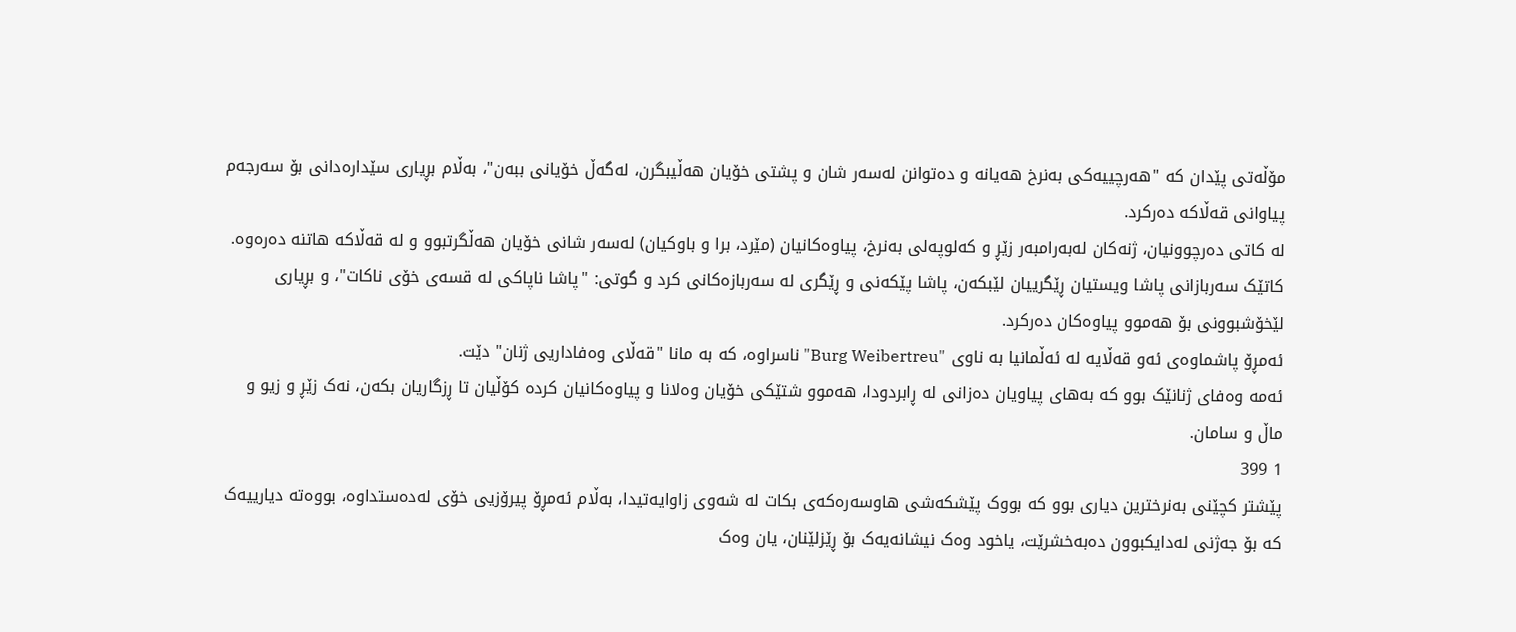مۆڵەتی پێدان کە "هەرچییەکی بەنرخ هەیانە و دەتوانن لەسەر شان و پشتی خۆیان هەڵیبگرن، لەگەڵ خۆیانی ببەن"، بەڵام بڕیاری سێدارەدانی بۆ سەرجەم پیاوانی قەڵاکە دەرکرد.
لە کاتی دەرچوونیان، ژنەکان لەبەرامبەر زێڕ و کەلوپەلی بەنرخ، پیاوەکانیان (مێرد، برا و باوکیان) لەسەر شانی خۆیان هەڵگرتبوو و لە قەڵاکە هاتنە دەرەوە. کاتێک سەربازانی پاشا ویستیان ڕێگرییان لێبکەن، پاشا پێکەنی و ڕێگری لە سەربازەکانی کرد و گوتی: "پاشا ناپاکی لە قسەی خۆی ناکات"، و بڕیاری لێخۆشبوونی بۆ هەموو پیاوەکان دەرکرد.
ئەمڕۆ پاشماوەی ئەو قەڵایە لە ئەڵمانیا بە ناوی "Burg Weibertreu" ناسراوە، کە بە مانا "قەڵای وەفاداریی ژنان" دێت.
ئەمە وەفای ژنانێک بوو کە بەهای پیاویان دەزانی لە ڕابردودا، هەموو شتێکی خۆیان وەلانا و پیاوەکانیان کردە کۆڵیان تا ڕزگاریان بکەن، نەک زێڕ و زیو و ماڵ و سامان.
1 399
پێشتر کچێنی بەنرخترین دیاری بوو کە بووک پێشکەشی هاوسەرەکەی بکات لە شەوی زاوایەتیدا، بەڵام ئەمڕۆ پیرۆزیی خۆی لەدەستداوە، بووەتە دیارییەک کە بۆ جەژنی لەدایکبوون دەبەخشرێت، یاخود وەک نیشانەیەک بۆ ڕێزلێنان، یان وەک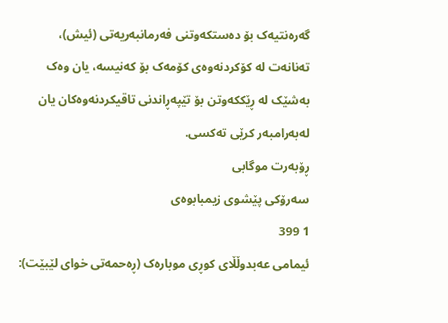گەرەنتیەک بۆ دەستکەوتنی فەرمانبەریەتی (ئیش)، تەنانەت لە کۆکردنەوەی کۆمەک بۆ کەنیسە، یان وەک بەشێک لە ڕێککەوتن بۆ تێپەڕاندنی تاقیکردنەوەکان یان لەبەرامبەر کرێی تەکسی.
ڕۆبەرت موگابی
سەرۆکی پێشوی زیمبابوەی
1 399
ئیمامی عەبدوڵڵای کوڕی موبارەک (ڕەحمەتی خوای لێبێت):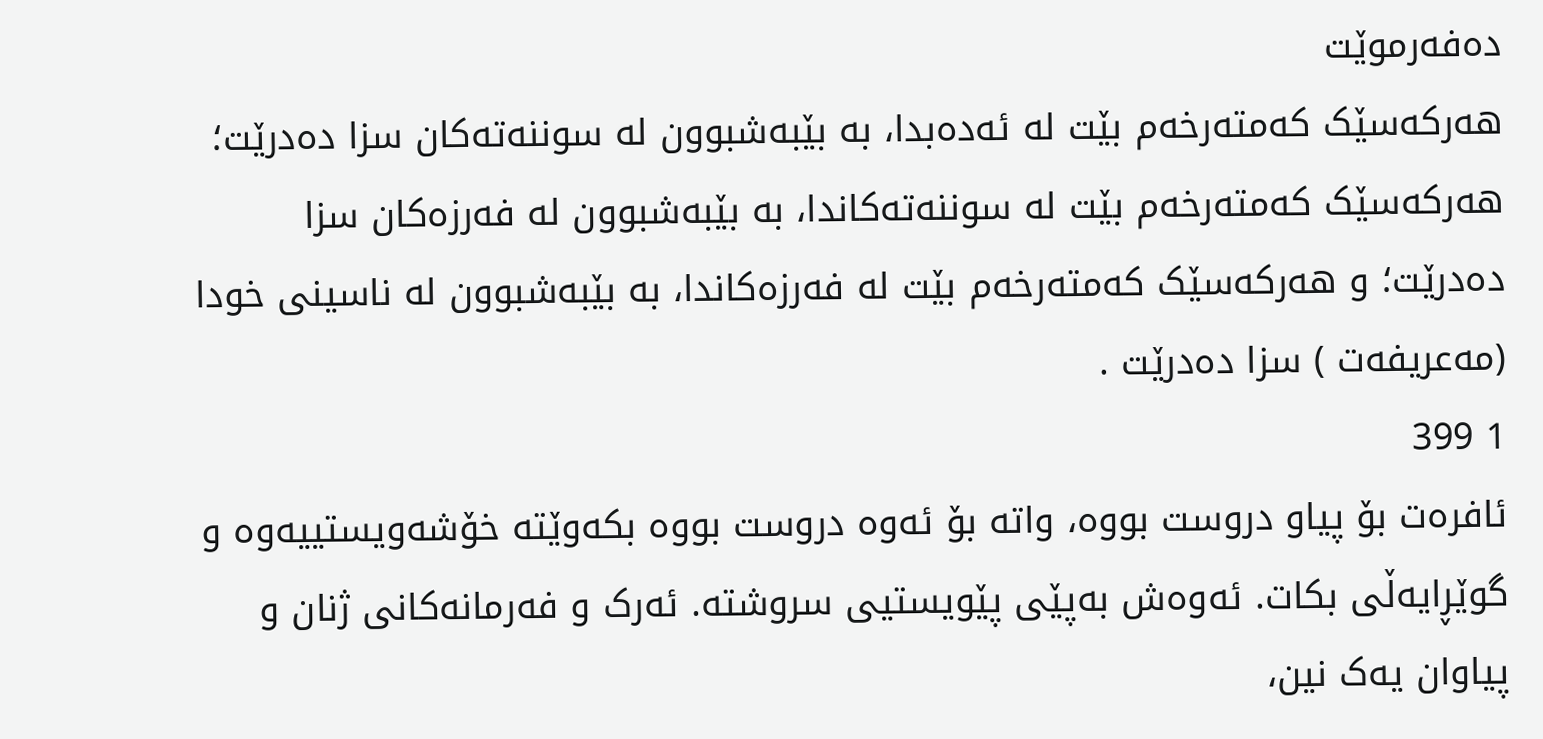دەفەرموێت
هەرکەسێک کەمتەرخەم بێت لە ئەدەبدا، بە بێبەشبوون لە سوننەتەکان سزا دەدرێت؛ هەرکەسێک کەمتەرخەم بێت لە سوننەتەکاندا، بە بێبەشبوون لە فەرزەکان سزا دەدرێت؛ و هەرکەسێک کەمتەرخەم بێت لە فەرزەکاندا، بە بێبەشبوون لە ناسینی خودا (مەعریفەت ) سزا دەدرێت .
1 399
ئافرەت بۆ پیاو دروست بووە، واتە بۆ ئەوە دروست بووە بکەوێتە خۆشەویستییەوە و گوێڕایەڵی بکات. ئەوەش بەپێی پێویستیی سروشتە. ئەرک و فەرمانەکانی ژنان و پیاوان یەک نین،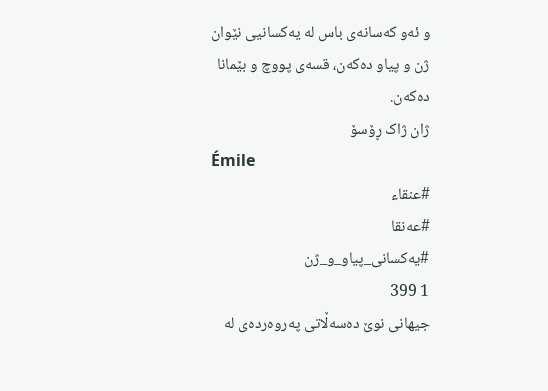و ئەو کەسانەی باس لە یەکسانیی نێوان ژن و پیاو دەکەن، قسەی پووچ و بێمانا دەکەن.
ژان ژاک ڕۆسۆ
Émile
#عنقاء
#عەنقا
#یەکسانی_پیاو_و_ژن
1 399
جیهانی نوێ دەسەڵاتی پەروەردەی لە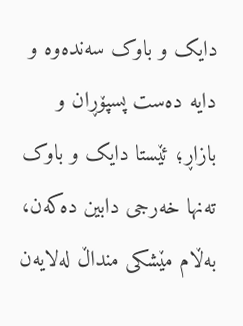دایک و باوک سەندەوە و دایە دەست پسپۆڕان و بازاڕ؛ ئێستا دایک و باوک تەنها خەرجی دابین دەکەن، بەڵام مێشکی منداڵ لەلایەن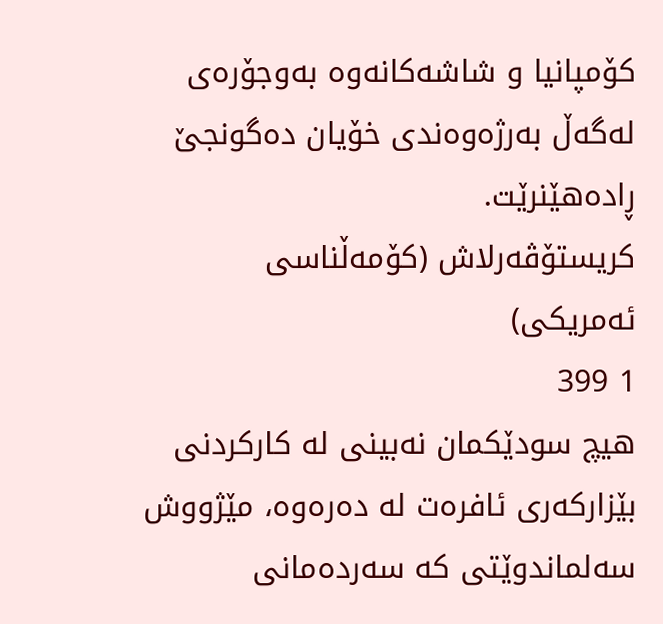کۆمپانیا و شاشەکانەوە بەوجۆرەی لەگەڵ بەرژەوەندی خۆیان دەگونجێ ڕادەهێنرێت.
کریستۆڤەرلاش (کۆمەڵناسی ئەمریکی)
1 399
هیچ سودێکمان نەبینی لە کارکردنی بێزارکەری ئافرەت لە دەرەوە، مێژووش سەلماندوێتی کە سەردەمانی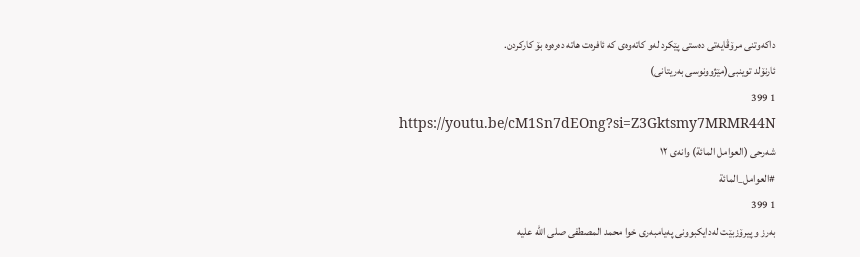داکەوتنی مرۆڤایەتی دەستی پێکرد لەو کاتەوەی کە ئافرەت هاتە دەرەوە بۆ کارکردن.
ئارنۆلد توینبی(مێژوونوسی بەریتانی)
1 399
https://youtu.be/cM1Sn7dEOng?si=Z3Gktsmy7MRMR44N
شەرحی (العوامل المائة) وانەی ١٢
#العوامل_المائة
1 399
بەرز و پیرۆزبێت لەدایکبوونی پەیامبەری خوا محمد المصطفی صلى الله عليه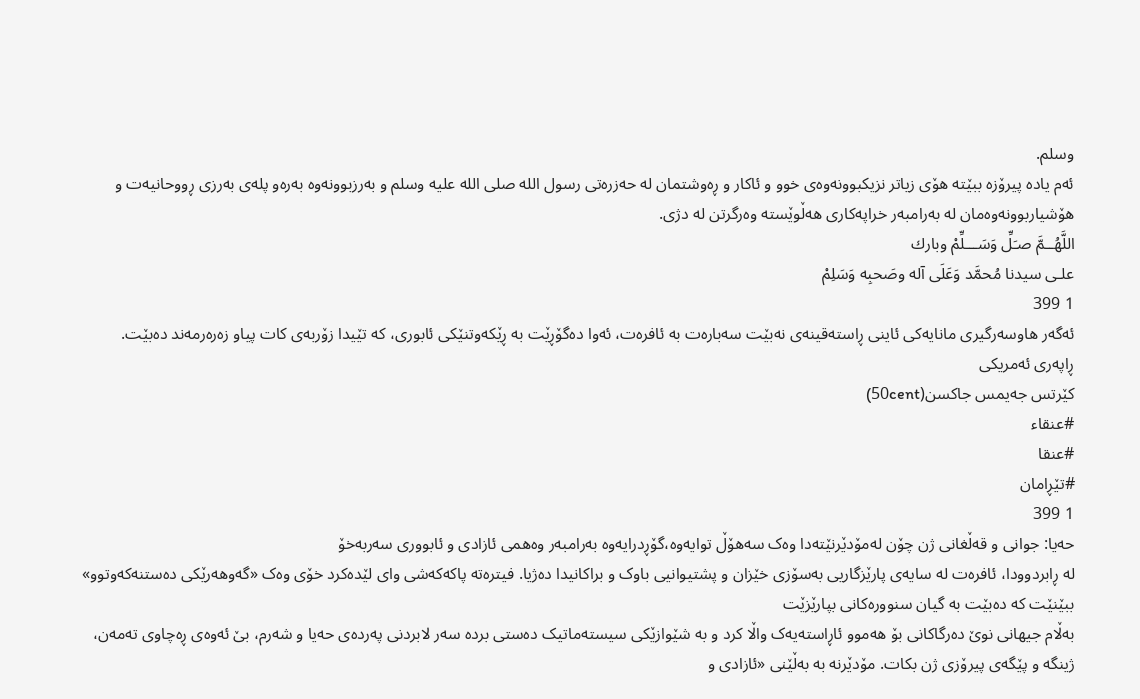وسلم.
ئەم یادە پیرۆزە ببێتە هۆی زیاتر نزیکبوونەوەی خوو و ئاکار و ڕەوشتمان لە حەزرەتی رسول الله صلى الله عليه وسلم و بەرزبوونەوە بەرەو پلەی بەرزی ڕووحانیەت و هۆشیاربوونەوەمان لە بەرامبەر خراپەکاری هەڵوێستە وەرگرتن لە دژی.
اللَّهُــمَّ صـَلِّ وَسَـــلِّمْ وبارك
علـى سيدنا مُحمَّد وَعَلَى آله وصَحبِه وَسَلِمْ
1 399
ئەگەر هاوسەرگیری مانایەکی ئاینی ڕاستەقینەی نەبێت سەبارەت بە ئافرەت، ئەوا دەگۆڕێت بە ڕێکەوتنێکی ئابوری، کە تێیدا زۆربەی کات پیاو زەرەرمەند دەبێت.
ڕاپەری ئەمریکی
کێرتس جەیمس جاکسن(50cent)
#عنقاء
#عنقا
#تێڕامان
1 399
حەیا: جوانی و قەڵغانی ژن چۆن لەمۆدێرنێتەدا وەک سەهۆڵ توایەوە،گۆڕدرایەوە بەرامبەر وەهمی ئازادی و ئابووری سەربەخۆ
لە ڕابردوودا، ئافرەت لە سایەی پارێزگاریی بەسۆزی خێزان و پشتیوانیی باوک و براکانیدا دەژیا. فیترەتە پاکەکەشی وای لێدەکرد خۆی وەک «گەوهەرێکی دەستنەکەوتوو» ببێنێت کە دەبێت بە گیان سنوورەکانی بپارێزێت
بەڵام جیهانی نوێ دەرگاکانی بۆ هەموو ئاڕاستەیەک واڵا کرد و بە شێوازێکی سیستەماتیک دەستی بردە سەر لابردنی پەردەی حەیا و شەرم، بێ ئەوەی ڕەچاوی تەمەن، ژینگە و پێگەی پیرۆزی ژن بکات. مۆدێرنە بە بەڵێنی «ئازادی و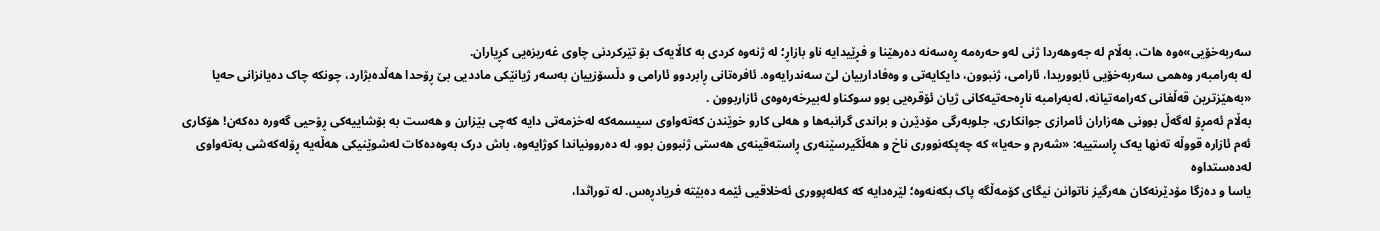سەربەخۆیی»ەوە هات، بەڵام لە جەوهەردا ژنی لەو حەرەمە ڕەسەنە دەرهێنا و فڕێیدایە ناو بازاڕ؛ لە ژنەوە کردی بە کاڵایەک بۆ تێرکردنی چاوی غەریزەیی کڕیاران.
لە بەرامبەر وەهمی سەربەخۆیی ئابووریدا، ئارامی، ژنبوون، دایکایەتی و وەفادارییان لێ سەندرایەوە. ئافرەتانی ڕابردوو ئارامی و دڵسۆزییان بەسەر ژیانێکی ماددیی بێ ڕۆحدا هەڵدەبژارد، چونکە چاک دەیانزانی حەیا «بەهێزترین قەڵغانی کەرامەتیانە، لەبەرامبە ناڕەحەتیەکانی ژیان ئۆقرەیی بوو سوکناو لەبیرخەرەوەی ئازاربوون .
بەڵام ئەمڕۆ لەگەڵ بوونی هەزاران ئامرازی جوانکاری، جلوبەرگی مۆدێرن و براندی گرانبەها و هەلی کارو خوێندن کەتەواوی سیسمەکە لەخزمەتی دایە کەچی بێزارن و هەست بە بۆشاییەکی ڕۆحیی گەورە دەکەن! هۆکاری ئەم ئازارە قووڵە تەنها یەک ڕاستییە: «شەرم و حەیا» کە چەپکەنووری ناخ و هەڵگیرسێنەری ڕاستەقینەی هەستی ژنبوون بوو، لە دەروونیاندا کوژایەوە، باش درک بەوەدەکات لەشوێنیکی هەڵەیە ڕۆلەکەشی بەتەواوی لەدەستداوە
یاسا و دەزگا مۆدێرنەکان هەرگیز ناتوانن نیگای کۆمەڵگە پاک بکەنەوە؛ لێرەدایە کە کەلەپووری ئەخلاقیی ئێمە دەبێتە فریادڕەس. لە توراثدا،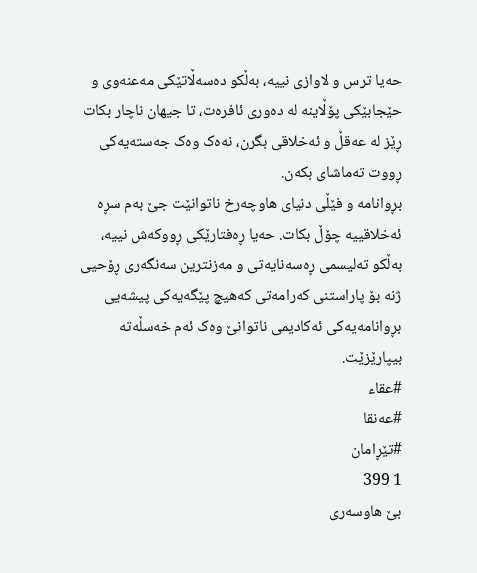حەیا ترس و لاوازی نییە، بەڵکو دەسەڵاتێکی مەعنەوی و حێجابێکی پۆڵاینە لە دەوری ئافرەت، تا جیهان ناچار بکات ڕێز لە عەقڵ و ئەخلاقی بگرن، نەەک وەک جەستەیەکی ڕووت تەماشای بکەن.
بڕوانامە و فێڵی دنیای هاوچەرخ ناتوانێت جێ بەم سڕە ئەخلاقییە چۆڵ بکات. حەیا ڕەفتارێکی ڕووکەش نییە، بەڵکو تەلیسمی ڕەسەنایەتی و مەزنترین سەنگەری ڕۆحیی ژنە بۆ پاراستنی کەرامەتی کەهیچ پێگەیەکی پیشەیی بڕوانامەیەکی ئەکادیمی ناتوانێ وەک ئەم خەسڵەتە بیپارێزێت.
#عقاء
#عەنقا
#تێڕامان
1 399
بێ هاوسەری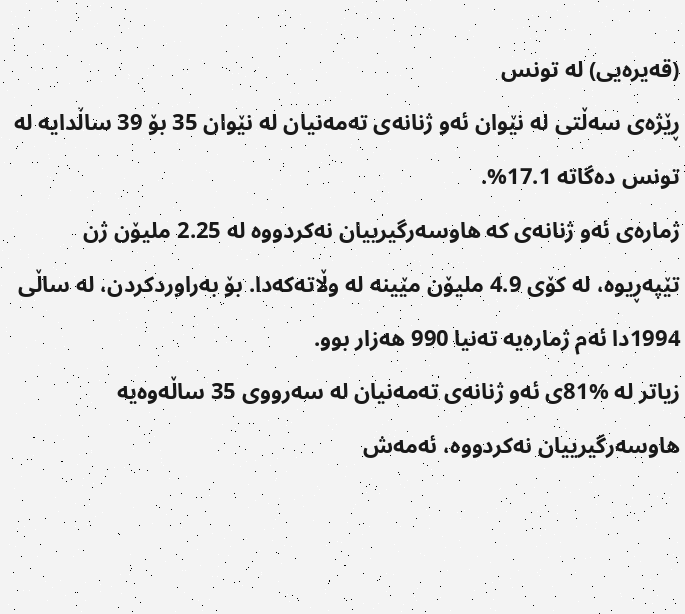(قەیرەیی) لە تونس
ڕێژەی سەڵتی لە نێوان ئەو ژنانەی تەمەنیان لە نێوان 35 بۆ 39 ساڵدایە لە تونس دەگاتە 17.1%.
ژمارەی ئەو ژنانەی کە هاوسەرگیرییان نەکردووە لە 2.25 ملیۆن ژن تێپەڕیوە، لە کۆی 4.9 ملیۆن مێینە لە وڵاتەکەدا. بۆ بەراوردکردن، لە ساڵی 1994دا ئەم ژمارەیە تەنیا 990 هەزار بوو.
زیاتر لە %81ی ئەو ژنانەی تەمەنیان لە سەرووی 35 ساڵەوەیە هاوسەرگیرییان نەکردووە، ئەمەش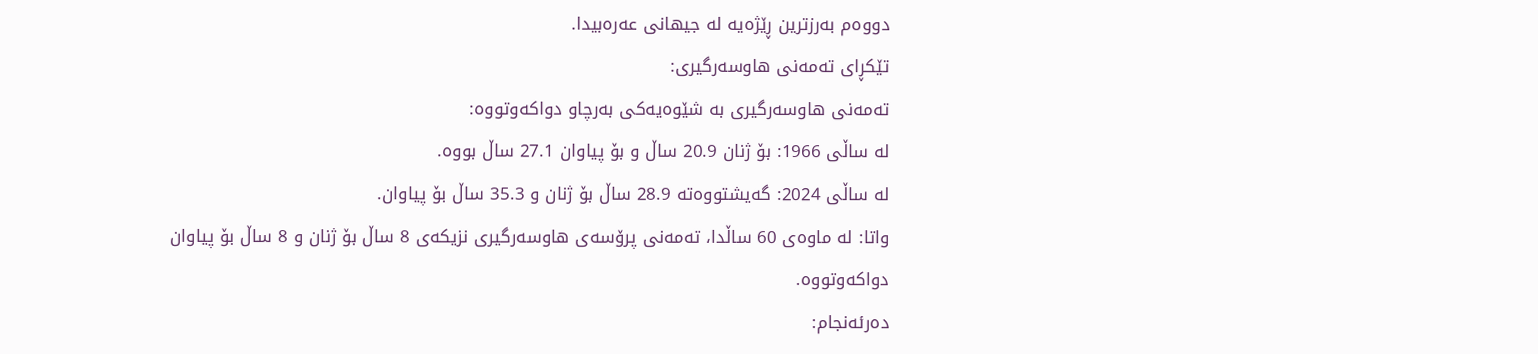دووەم بەرزترین ڕێژەیە لە جیهانی عەرەبیدا.
تێکڕای تەمەنی هاوسەرگیری:
تەمەنی هاوسەرگیری بە شێوەیەکی بەرچاو دواکەوتووە:
لە ساڵی 1966: بۆ ژنان 20.9 ساڵ و بۆ پیاوان 27.1 ساڵ بووە.
لە ساڵی 2024: گەیشتووەتە 28.9 ساڵ بۆ ژنان و 35.3 ساڵ بۆ پیاوان.
واتا: لە ماوەی 60 ساڵدا، تەمەنی پرۆسەی هاوسەرگیری نزیکەی 8 ساڵ بۆ ژنان و 8 ساڵ بۆ پیاوان دواکەوتووە.
دەرئەنجام: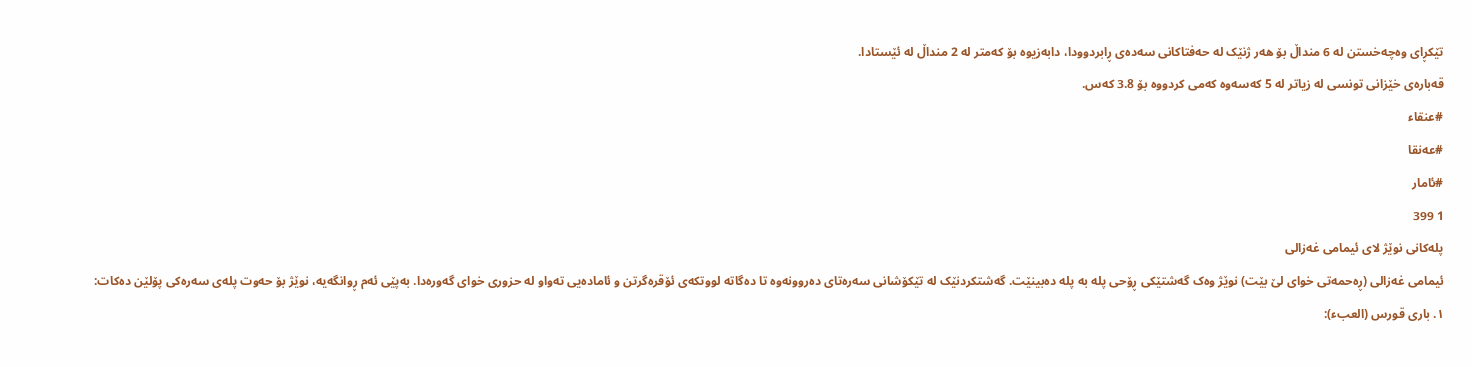تێکڕای وەچەخستن لە 6 منداڵ بۆ هەر ژنێک لە حەفتاکانی سەدەی ڕابردوودا، دابەزیوە بۆ کەمتر لە 2 منداڵ لە ئێستادا.
قەبارەی خێزانی تونسی لە زیاتر لە 5 کەسەوە کەمی کردووە بۆ 3.8 کەس.
#عنقاء
#عەنقا
#ئامار
1 399
پلەکانی نوێژ لای ئیمامی غەزالی
ئیمامی غەزالی (ڕەحمەتی خوای لێ بێت) نوێژ وەک گەشتێکی ڕۆحی پلە بە پلە دەبینێت. گەشتکردنێک لە تێکۆشانی سەرەتای دەروونەوە تا دەگاتە لووتکەی ئۆقرەگرتن و ئامادەیی تەواو لە حزوری خوای گەورەدا. بەپێی ئەم ڕوانگەیە، نوێژ بۆ حەوت پلەی سەرەکی پۆلێن دەکات:
١. باری قورس (العبء):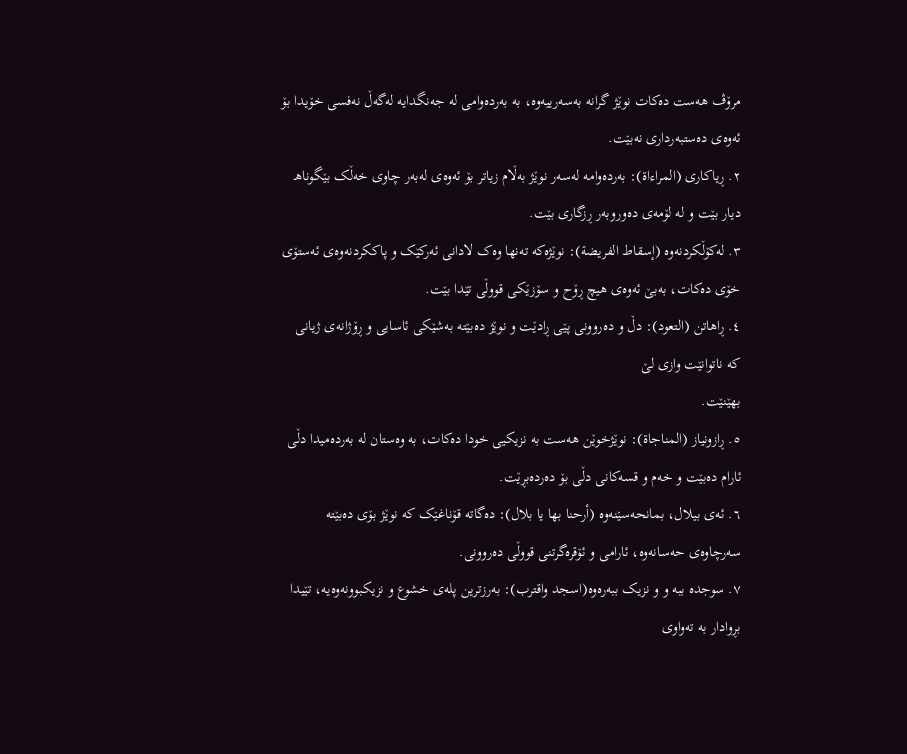مرۆڤ هەست دەکات نوێژ گرانە بەسەرییەوە، بە بەردەوامی لە جەنگدایە لەگەڵ نەفسی خۆیدا بۆ ئەوەی دەستبەرداری نەبێت.
٢. ڕیاکاری (المراءاة): بەردەوامە لەسەر نوێژ بەڵام زیاتر بۆ ئەوەی لەبەر چاوی خەڵک بێگوناهـ دیار بێت و لە لۆمەی دەوروبەر ڕزگاری بێت.
٣. لەکۆڵکردنەوە (إسقاط الفريضة): نوێژەکە تەنها وەک لادانی ئەرکێک و پاککردنەوەی ئەستۆی خۆی دەکات، بەبێ ئەوەی هیچ ڕۆح و سۆزێکی قووڵی تێدا بێت.
٤. ڕاهاتن (التعود): دڵ و دەروونی پێی ڕادێت و نوێژ دەبێتە بەشێکی ئاسایی و ڕۆژانەی ژیانی کە ناتوانێت وازی لێ
بهێنێت.
٥. ڕازونیاز (المناجاة): نوێژخوێن هەست بە نزیکیی خودا دەکات، بە وەستان لە بەردەمیدا دڵی ئارام دەبێت و خەم و قسەکانی دڵی بۆ دەردەبڕێت.
٦. ئەی بیلال، بمانحەسێنەوە (أرحنا بها يا بلال): دەگاتە قۆناغێک کە نوێژ بۆی دەبێتە سەرچاوەی حەسانەوە، ئارامی و ئۆقرەگرتنی قووڵی دەروونی.
٧. سوجدە ببە و و نزیک ببەرەوە(اسجد واقترب): بەرزترین پلەی خشوع و نزیکبوونەوەیە، تێیدا بڕوادار بە تەواوی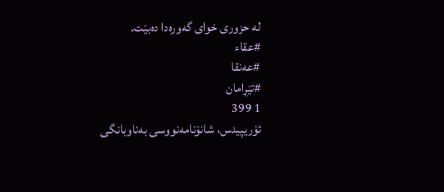لە حزوری خوای گەورەدا دەبێت.
#عقاء
#عەنقا
#تێڕامان
1 399
ئۆریپیدس، شانۆنامەنووسی بەناوبانگی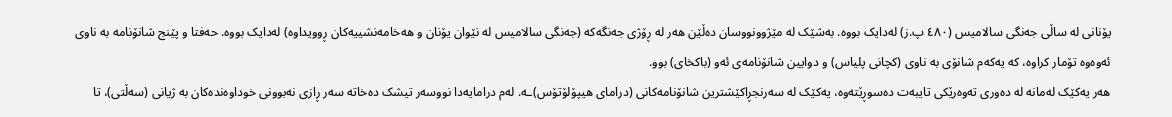یۆنانی لە ساڵی جەنگی سالامیس (٤٨٠ پ.ز) لەدایک بووە. بەشێک لە مێژوونووسان دەڵێن هەر لە ڕۆژی جەنگەکە (جەنگی سالامیس لە نێوان یۆنان و هەخامەنشییەکان ڕوویداوە) لەدایک بووە. حەفتا و پێنج شانۆنامە بە ناوی ئەوەوە تۆمار کراوە، کە یەکەم شانۆی بە ناوی (کچانی پلیاس) و دوایین شانۆنامەی ئەو (باکخای) بوو.
هەر یەکێک لەمانە لە دەوری تەوەرێکی تایبەت دەسوڕێتەوە، یەکێک لە سەرنجڕاکێشترین شانۆنامەکانی (درامای هیپۆلۆتۆس)ـە. لەم درامایەدا نووسەر تیشک دەخاتە سەر ڕازی نەبوونی خوداوەندەکان بە ژیانی (سەڵتی)، تا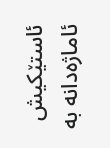ئاستێکیش ئاماژەدانە بە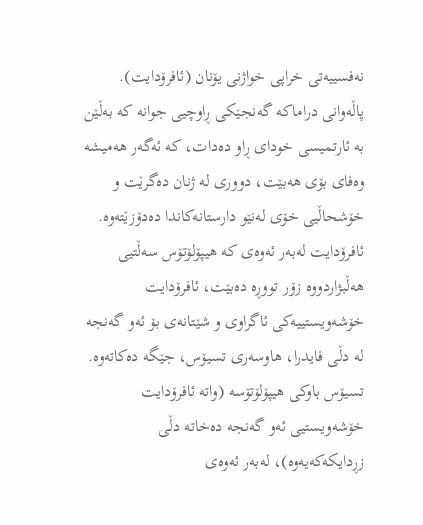نەفسییەتی خراپی خواژنی یۆنان (ئافرۆدایت). پاڵەوانی دراماکە گەنجێکی ڕاوچیی جوانە کە بەڵێن بە ئارتمیسی خودای ڕاو دەدات، کە ئەگەر هەمیشە وەفای بۆی هەبێت، دووری لە ژنان دەگرێت و خۆشحاڵیی خۆی لەنێو دارستانەکاندا دەدۆزێتەوە.
ئافرۆدایت لەبەر ئەوەی کە هیپۆلۆتۆس سەڵتیی هەڵبژاردووە زۆر تووڕە دەبێت، ئافرۆدایت خۆشەویستییەکی ئاگراوی و شێتانەی بۆ ئەو گەنجە لە دڵی فایدرا، هاوسەری تسیۆس، جێگە دەکاتەوە. تسیۆس باوکی هیپۆلۆتۆسە (واتە ئافرۆدایت خۆشەویستیی ئەو گەنجە دەخاتە دڵی زڕدایکەکەیەوە)، لەبەر ئەوەی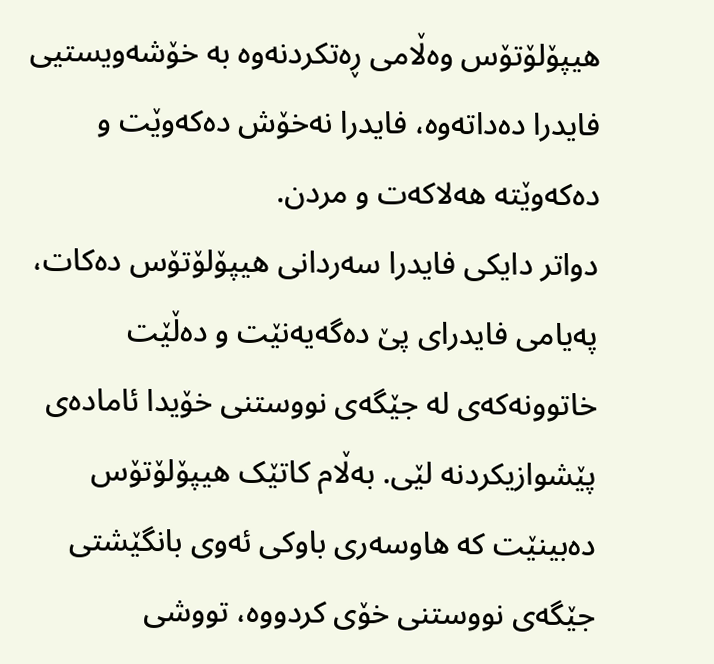هیپۆلۆتۆس وەڵامی ڕەتکردنەوە بە خۆشەویستیی فایدرا دەداتەوە، فایدرا نەخۆش دەکەوێت و دەکەوێتە هەلاکەت و مردن.
دواتر دایکی فایدرا سەردانی هیپۆلۆتۆس دەکات، پەیامی فایدرای پێ دەگەیەنێت و دەڵێت خاتوونەکەی لە جێگەی نووستنی خۆیدا ئامادەی پێشوازیکردنە لێی. بەڵام کاتێک هیپۆلۆتۆس دەبینێت کە هاوسەری باوکی ئەوی بانگێشتی جێگەی نووستنی خۆی کردووە، تووشی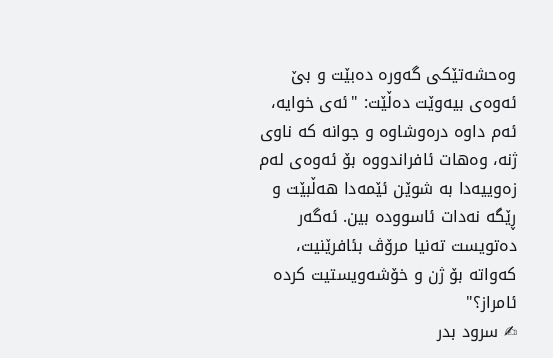وەحشەتێکی گەورە دەبێت و بێ ئەوەی بیەوێت دەڵێت: "ئەی خوایە، ئەم داوە درەوشاوە و جوانە کە ناوی ژنە، وەهات ئافراندووە بۆ ئەوەی لەم زەوییەدا بە شوێن ئێمەدا هەڵبێت و ڕێگە نەدات ئاسوودە بین. ئەگەر دەتویست تەنیا مرۆڤ بئافرێنیت، کەواتە بۆ ژن و خۆشەویستیت کردە ئامراز؟"
✍ سرود بدر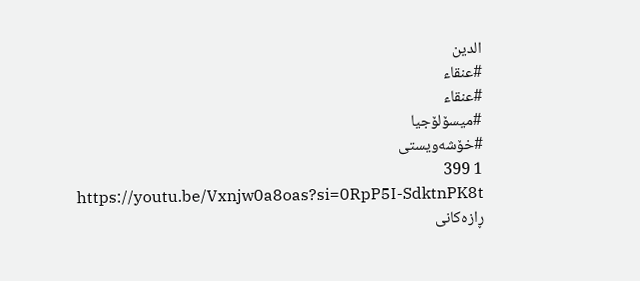الدين
#عنقاء
#عنقاء
#میسۆلۆجیا
#خۆشەویستی
1 399
https://youtu.be/Vxnjw0a8oas?si=0RpP5I-SdktnPK8t
ڕازەکانی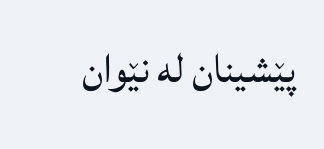پێشینان لە نێوان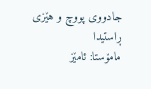جادووی پووچ و هێزی ڕاستیدا
مامۆستا: ئامێز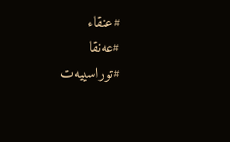#عنقاء
#عەنقا
#توراسییەت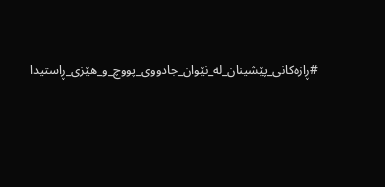#ڕازەکانی_پێشینان_لە_نێوان_جادووی_پووچ_و_هێزی_ڕاستیدا